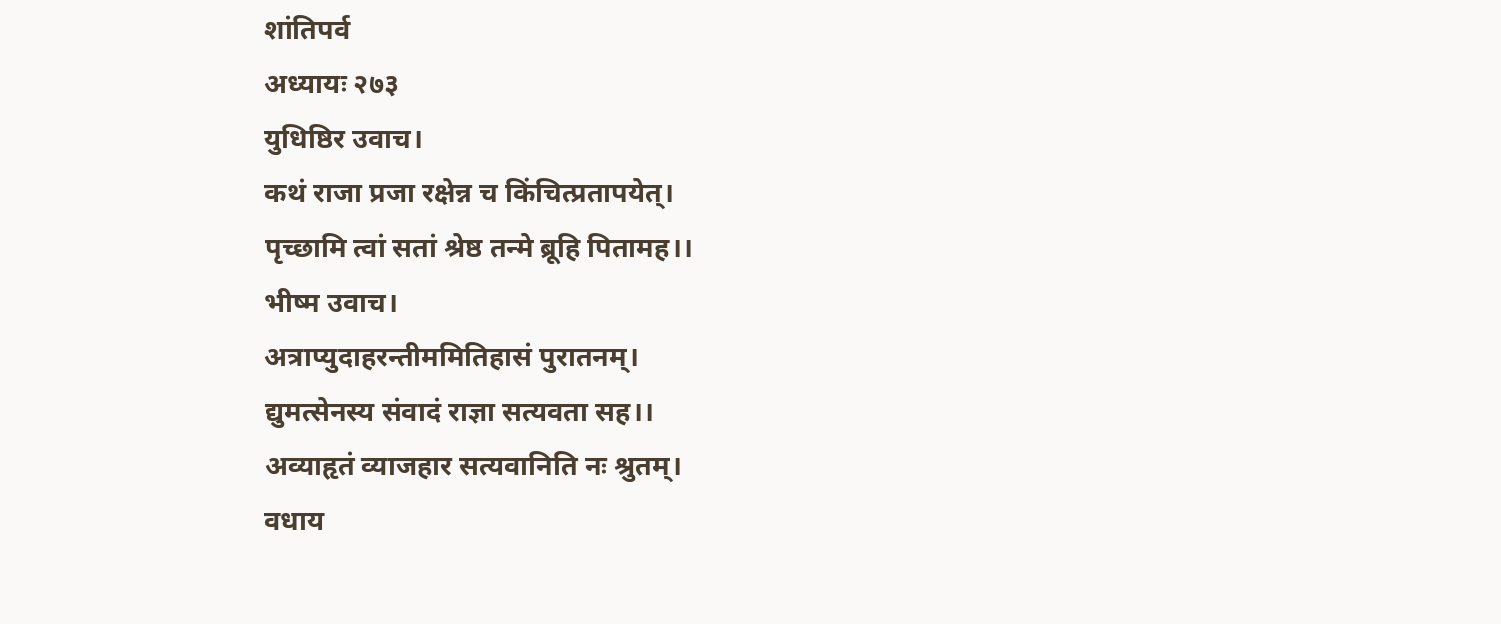शांतिपर्व
अध्यायः २७३
युधिष्ठिर उवाच।
कथं राजा प्रजा रक्षेन्न च किंचित्प्रतापयेत्।
पृच्छामि त्वां सतां श्रेष्ठ तन्मे ब्रूहि पितामह।।
भीष्म उवाच।
अत्राप्युदाहरन्तीममितिहासं पुरातनम्।
द्युमत्सेनस्य संवादं राज्ञा सत्यवता सह।।
अव्याहृतं व्याजहार सत्यवानिति नः श्रुतम्।
वधाय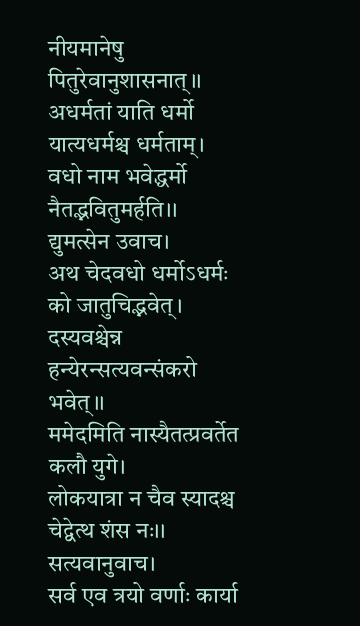नीयमानेषु पितुरेवानुशासनात्।।
अधर्मतां याति धर्मो यात्यधर्मश्च धर्मताम्।
वधो नाम भवेद्धर्मो नैतद्भवितुमर्हति।।
द्युमत्सेन उवाच।
अथ चेदवधो धर्मोऽधर्मः को जातुचिद्भवेत्।
दस्यवश्चेन्न हन्येरन्सत्यवन्संकरो भवेत्।।
ममेदमिति नास्यैतत्प्रवर्तेत कलौ युगे।
लोकयात्रा न चैव स्यादश्च चेद्वेत्थ शंस नः।।
सत्यवानुवाच।
सर्व एव त्रयो वर्णाः कार्या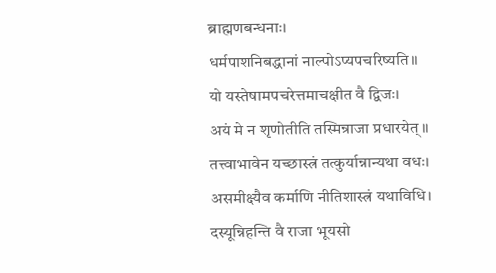ब्राह्मणबन्धनाः।
धर्मपाशनिबद्धानां नाल्पोऽप्यपचरिष्यति।।
यो यस्तेषामपचरेत्तमाचक्षीत वै द्विजः।
अयं मे न शृणोतीति तस्मिन्राजा प्रधारयेत्।।
तत्त्वाभावेन यच्छास्त्रं तत्कुर्यान्नान्यथा वधः।
असमीक्ष्यैव कर्माणि नीतिशास्त्रं यथाविधि।
दस्यून्निहन्ति वै राजा भूयसो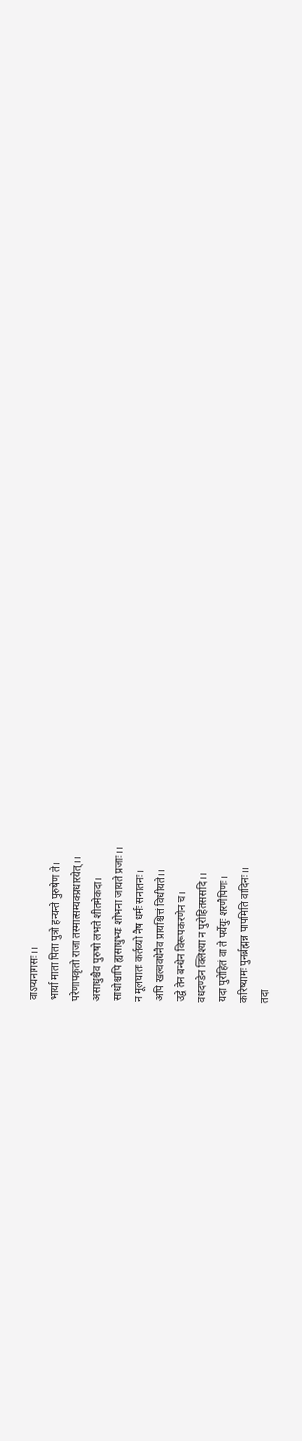वाऽप्यनागसः।।
भार्या माता पिता पुत्रो हन्यन्ते पुरुषेण ते।
परेणापकृतो राजा तस्मात्सम्यक्प्रधारयेत्।।
असाधुश्चैव पुरुषो लभते शीतमेकदा।
साधोश्चापि ह्यसाधुभ्यः शोभना जायते प्रजाः।।
न मूलघातः कर्तव्यो नैष धर्मः सनातनः।
अपि खल्ववधेनैव प्रायश्चित्तं विधीयते।।
उद्वे तेन बन्धेन विरूपकरणेन च।
वधदण्डेन क्लिश्या न पुरोहितससदि।।
यदा पुरोहितं वा ते पर्येयुः शरणैपिणः।
करिष्यामः पुनर्ब्रह्मन्न पापमिति वादिनः।।
तदा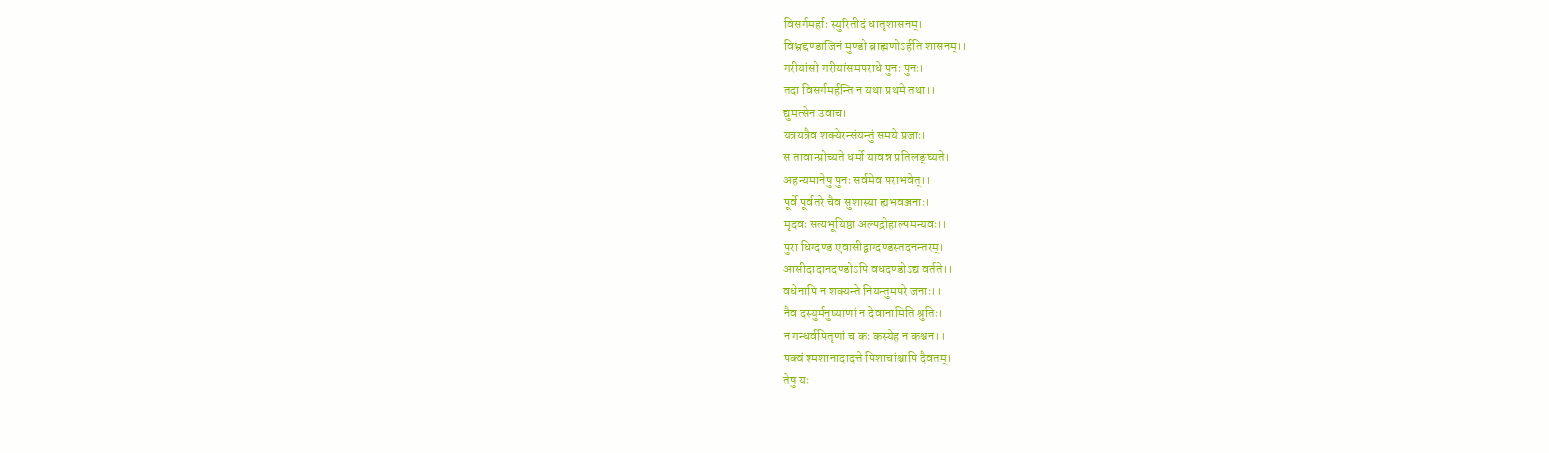विसर्गमर्हाः स्युरितीदं धातृशासनम्।
विभ्रद्दण्डाजिनं मुण्डो ब्राह्मणोऽर्हति शासनम्।।
गरीयांसो गरीयांसमपराधे पुनः पुनः।
तदा विसर्गमर्हन्ति न यथा प्रथमे तथा।।
द्युमत्सेन उवाच।
यत्रयत्रैव शक्येरन्संयन्तुं समये प्रजाः।
स तावान्प्रोच्यते धर्मो यावन्न प्रतिलङ्घ्यते।
अहन्यमानेषु पुनः सर्वमेव पराभवेत्।।
पूर्वे पूर्वतरे चैव सुशास्या ह्यभवञ्जनाः।
मृदवः सत्यभूयिष्ठा अल्पद्रोहाल्पमन्यवः।।
पुरा धिग्दण्ड एवासीद्वाग्दण्डस्तदनन्तरम्।
आसीदादानदण्डोऽपि वधदण्डोऽद्य वर्तते।।
वधेनापि न शक्यन्ते नियन्तुमपरे जनाः।।
नैव दस्युर्मनुष्याणां न देवानामिति श्रुतिः।
न गन्धर्वपितृणां च कः कस्येह न कश्चन।।
पक्वं श्मशानादादत्ते पिशाचांश्चापि दैवतम्।
तेषु यः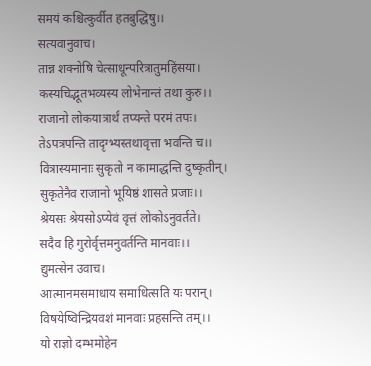समयं कश्चित्कुर्वीत हतबुद्धिषु।।
सत्यवानुवाच।
तान्न शक्नोषि चेत्साधून्परित्रातुमहिंसया।
कस्यचिद्भूतभव्यस्य लोभेनान्तं तथा कुरु।।
राजानो लोकयात्रार्थं तप्यन्ते परमं तपः।
तेऽपत्रपन्ति तादृग्भ्यस्तथावृत्ता भवन्ति च।।
वित्रास्यमानाः सुकृतो न कामाद्धन्ति दुष्कृतीन्।
सुकृतेनैव राजानो भूयिष्ठं शासते प्रजाः।।
श्रेयसः श्रेयसोऽप्येवं वृत्तं लोकोऽनुवर्तते।
सदैव हि गुरोर्वृत्तमनुवर्तन्ति मानवाः।।
द्युमत्सेन उवाच।
आत्मानमसमाधाय समाधित्सति यः परान्।
विषयेष्विन्द्रियवशं मानवाः प्रहसन्ति तम्।।
यो राज्ञो दम्भमोहेन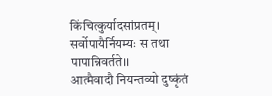किंचित्कुर्यादसांप्रतम्।
सर्वोपायैर्नियम्यः स तथा पापान्निवर्तते।।
आत्मैवादौ नियन्तव्यो दुष्कृंतं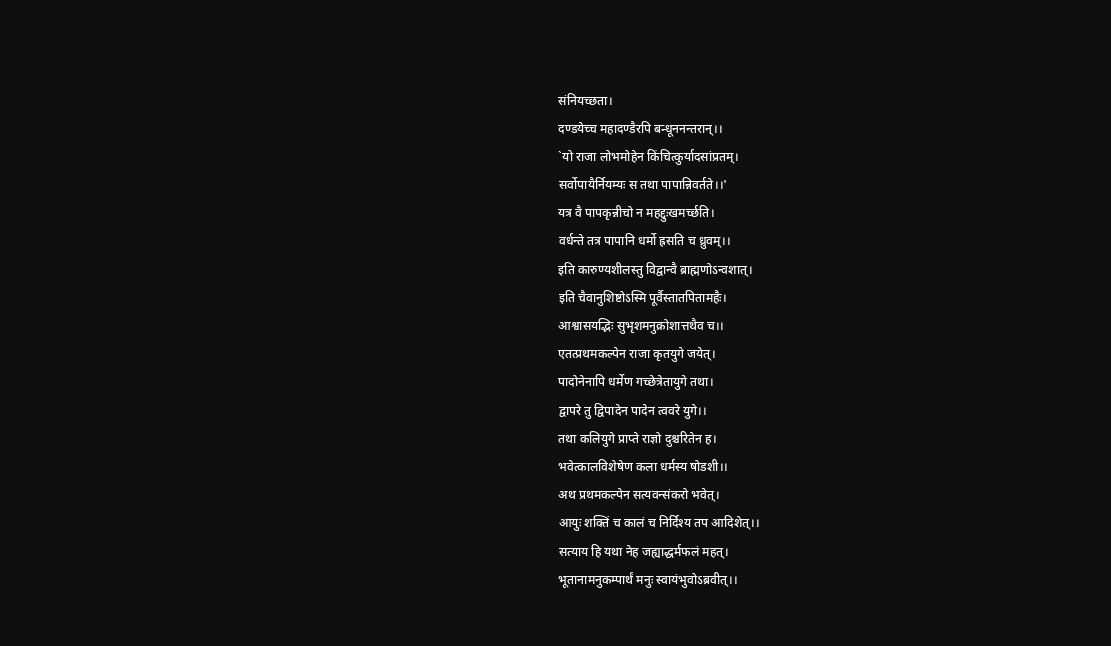संनियच्छता।
दण्डयेच्च महादण्डैरपि बन्धूननन्तरान्।।
`यो राजा लोभमोहेन किंचित्कुर्यादसांप्रतम्।
सर्वोपायैर्नियम्यः स तथा पापान्निवर्तते।।'
यत्र वै पापकृन्नीचो न महद्दुःखमर्च्छति।
वर्धन्ते तत्र पापानि धर्मो ह्रसति च ध्रुवम्।।
इति कारुण्यशीलस्तु विद्वान्वै ब्राह्मणोऽन्वशात्।
इति चैवानुशिष्टोऽस्मि पूर्वैस्तातपितामहैः।
आश्वासयद्भिः सुभृशमनुक्रोशात्तथैव च।।
एतत्प्रथमकल्पेन राजा कृतयुगे जयेत्।
पादोनेनापि धर्मेण गच्छेत्रेतायुगे तथा।
द्वापरे तु द्विपादेन पादेन त्ववरे युगे।।
तथा कलियुगे प्राप्ते राज्ञो दुश्चरितेन ह।
भवेत्कालविशेषेण कला धर्मस्य षोडशी।।
अथ प्रथमकल्पेन सत्यवन्संकरो भवेत्।
आयुः शक्तिं च कालं च निर्दिश्य तप आदिशेत्।।
सत्याय हि यथा नेह जह्याद्धर्मफलं महत्।
भूतानामनुकम्पार्थं मनुः स्वायंभुवोऽब्रवीत्।।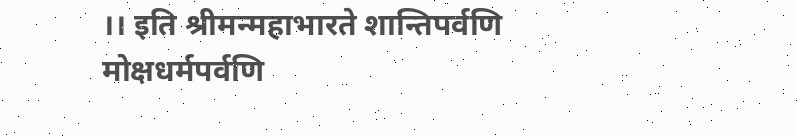।। इति श्रीमन्महाभारते शान्तिपर्वणि मोक्षधर्मपर्वणि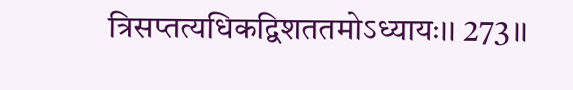त्रिसप्तत्यधिकद्विशततमोऽध्यायः।। 273।।